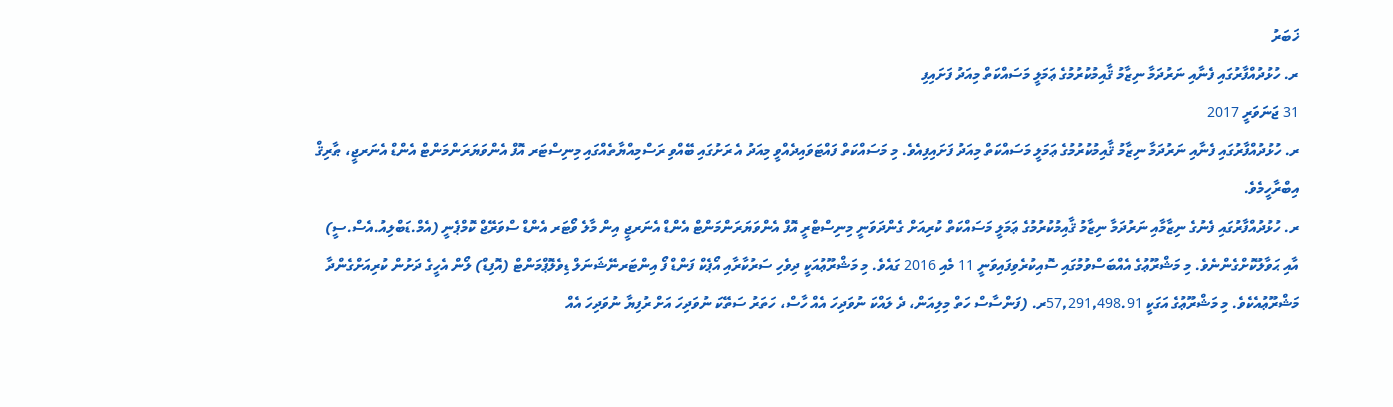ޚަބަރު
ރ. ހުޅުދުއްފާރުގައި ފެނާއި ނަރުދަމާ ނިޒާމު ޤާއިމުކުރުމުގެ ޢަމަލީ މަސައްކަތް މިއަދު ފަށައިފި
31 ޖަނަވަރީ 2017
ރ. ހުޅުދުއްފާރުގައި ފެނާއި ނަރުދަމާ ނިޒާމު ޤާއިމުކުރުމުގެ ޢަމަލީ މަސައްކަތް މިއަދު ފަށައިފިއެވެ. މި މަސައްކަތް ފައްޓަވައިދެއްވީ މިއަދު އެ ރަށުގައި ބޭއްވި ރަސްމިއްޔާތެއްގައި މިނިސްޓަރ އޮފް އެންވަޔަރަންމަންޓް އެންޑް އެނަރޖީ، ޠާރިޤް އިބްރާހީމެވެ.
ރ. ހުޅުދުއްފާރުގައި ފެނުގެ ނިޒާމާއި ނަރުދަމާ ނިޒާމު ޤާއިމުކުރުމުގެ ޢަމަލީ މަސައްކަތް ކުރިއަށް ގެންދަވަނީ މިނިސްޓްރީ އޮފް އެންވަޔަރަންމަންޓް އެންޑް އެނަރޖީ އިން މާލެ ވޯޓަރ އެންޑް ސްވަރޭޖް ކޮމްޕެނީ (އެމް.ޑަބްލިއު.އެސް.ސީ) އާއި ޙަވާލުކޮށްގެންނެވެ. މި މަޝްރޫޢުގެ އެއްބަސްވުމުގައި ސޮއިކުރެވިފައިވަނީ 11 މެއި 2016 ގައެވެ. މި މަޝްރޫޢުއަކީ ދިވެހި ސަރުކާރާއި އޯޕެކް ފަންޑް ފޯ އިންޓަރނޭޝަނަލް ޑިވެލޮޕްމަންޓް (އޮފިޑް) ލޯން އެހީގެ ދަށުން ކުރިއަށްގެންދާ މަޝްރޫޢުއެކެވެ. މި މަޝްރޫޢުގެ އަގަކީ 57,291,498.91ރ. (ފަންސާސް ހަތް މިލިއަން، ދެ ލައްކަ ނުވަދިހަ އެއް ހާސް، ހަތަރު ސަތޭކަ ނުވަދިހަ އަށް ރުފިޔާ ނުވަދިހަ އެއް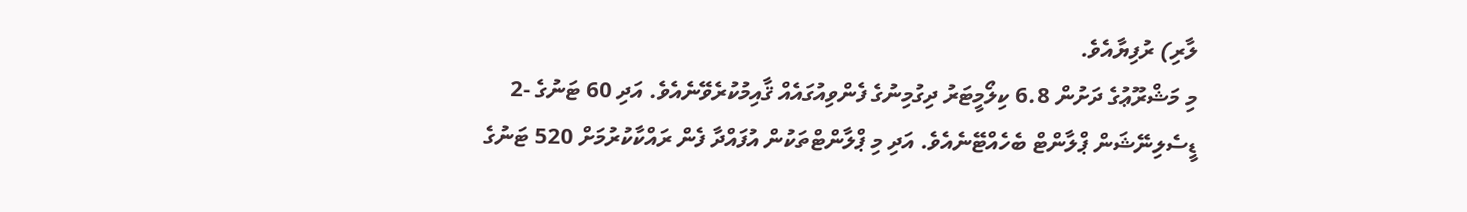ލާރި) ރުފިޔާއެވެ.
މި މަޝްރޫޢުގެ ދަށުން 6.8 ކިލޯމީޓަރު ދިގުމިނުގެ ފެންވިއުގައެއް ޤާއިމުކުރެވޭނެއެވެ. އަދި 60 ޓަނުގެ -2 ޑީސެލިނޭޝަން ޕްލާންޓް ބެހެއްޓޭނެއެވެ. އަދި މި ޕްލާންޓްތަކުން އުފައްދާ ފެން ރައްކާކުރުމަށް 520 ޓަނުގެ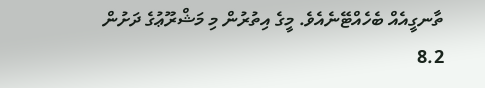ތާނގީއެއް ބެހެއްޓޭނެއެވެ. މީގެ އިތުރުން މި މަޝްރޫޢުގެ ދަށުން 8.2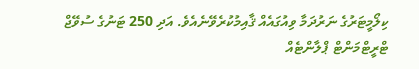ކިލޯމީޓަރުގެ ނަރުދަމާ ވިއުގައެއް ޤާއިމުކުރެވޭނެއެވެ. އަދި 250 ޓަނުގެ ސުވޭޖް ޓްރީޓްމަންޓް ޕްލާންޓެއް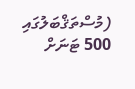(މުސްތަޤްބަލުގައި 500 ޓަނަށް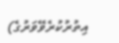އިތުރުކުރެވޭވަރުގެ)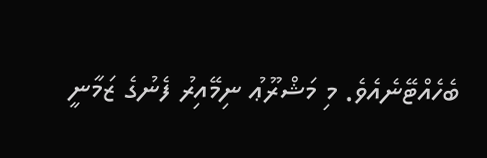ބެހެއްޓޭނެއެވެ. މި މަޝްރޫޢު ނިމޭއިރު ފެނުގެ ޒަމާނީ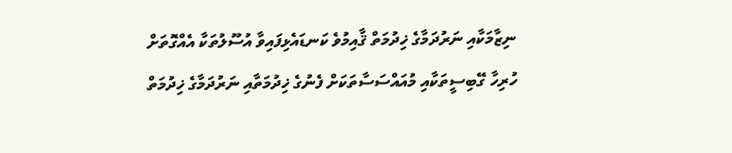ނިޒާމަކާއި ނަރުދަމާގެ ޚިދުމަތް ޤާއިމުވެ ކަނޑައެޅިފައިވާ އުސޫލުތަކާ އެއްގޮތަށް ހުރިހާ ގޭބިސީތަކާއި މުއައްސަސާތަކަށް ފެނުގެ ޚިދުމަތާއި ނަރުދަމާގެ ޚިދުމަތް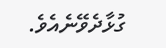ގުޅާދެވޭނެއެވެ.